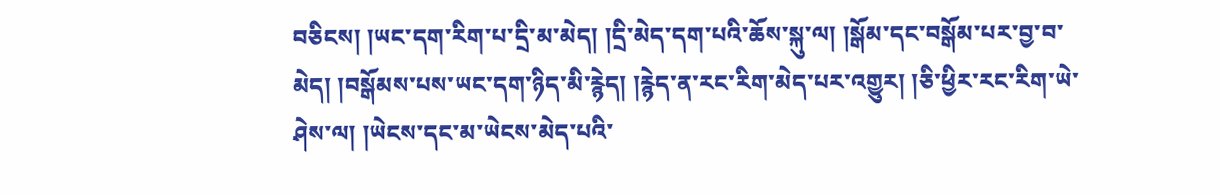བཅིངས། །ཡང་དག་རིག་པ་དྲི་མ་མེད། །དྲི་མེད་དག་པའི་ཆོས་སྐུ་ལ། །སྒོམ་དང་བསྒོམ་པར་བྱ་བ་མེད། །བསྒོམས་པས་ཡང་དག་ཉིད་མི་རྙེད། །རྙེད་ན་རང་རིག་མེད་པར་འགྱུར། །ཅི་ཕྱིར་རང་རིག་ཡེ་ཤེས་ལ། །ཡེངས་དང་མ་ཡེངས་མེད་པའི་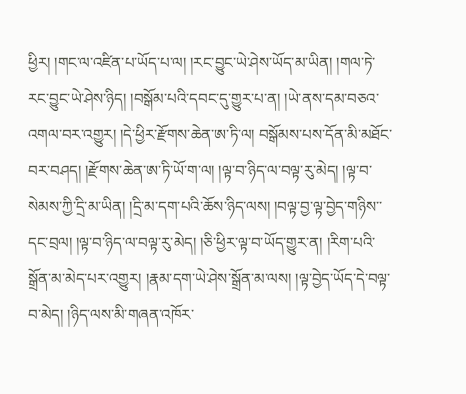ཕྱིར། །གང་ལ་འཛིན་པ་ཡོད་པ་ལ། །རང་བྱུང་ཡེ་ཤེས་ཡོད་མ་ཡིན། །གལ་ཏེ་རང་བྱུང་ཡེ་ཤེས་ཉིད། །བསྒོམ་པའི་དབང་དུ་གྱུར་པ་ན། །ཡེ་ནས་དམ་བཅའ་འགལ་བར་འགྱུར། །དེ་ཕྱིར་རྫོགས་ཆེན་ཨ་ཏི་ལ། བསྒོམས་པས་དོན་མི་མཐོང་བར་བཤད། །རྫོགས་ཆེན་ཨ་ཏི་ཡོ་ག་ལ། །ལྟ་བ་ཉིད་ལ་བལྟ་རུ་མེད། །ལྟ་བ་སེམས་ཀྱི་དྲི་མ་ཡིན། །དྲི་མ་དག་པའི་ཆོས་ཉིད་ལས། །བལྟ་བྱ་ལྟ་བྱེད་གཉིས་་དང་བྲལ། །ལྟ་བ་ཉིད་ལ་བལྟ་རུ་མེད། །ཅི་ཕྱིར་ལྟ་བ་ཡོད་གྱུར་ན། །རིག་པའི་སྒྲོན་མ་མེད་པར་འགྱུར། །རྣམ་དག་ཡེ་ཤེས་སྒྲོན་མ་ལས། །ལྟ་བྱེད་ཡོད་དེ་བལྟ་བ་མེད། །ཉིད་ལས་མི་གཞན་འཁོར་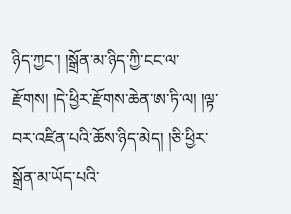ཉིད་ཀྱང་། །སྒྲོན་མ་ཉིད་ཀྱི་ངང་ལ་རྫོགས། །དེ་ཕྱིར་རྫོགས་ཆེན་ཨ་ཏི་ལ། །ལྟ་བར་འཛིན་པའི་ཆོས་ཉིད་མེད། །ཅི་ཕྱིར་སྒྲོན་མ་ཡོད་པའི་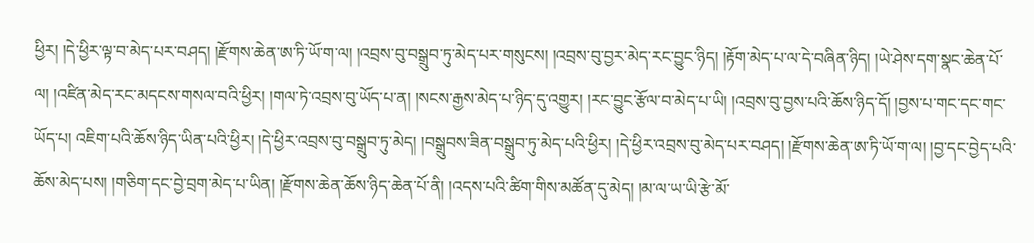ཕྱིར། །དེ་ཕྱིར་ལྟ་བ་མེད་པར་བཤད། །རྫོགས་ཆེན་ཨ་ཏི་ཡོ་ག་ལ། །འབྲས་བུ་བསྒྲུབ་ཏུ་མེད་པར་གསུངས། །འབྲས་བུ་བྱར་མེད་རང་བྱུང་ཉིད། །རྟོག་མེད་པ་ལ་དེ་བཞིན་ཉིད། །ཡེ་ཤེས་དག་སྣང་ཆེན་པོ་ལ། །འཛིན་མེད་རང་མདངས་གསལ་བའི་ཕྱིར། །གལ་ཏེ་འབྲས་བུ་ཡོད་པ་ན། །སངས་རྒྱས་མེད་པ་ཉིད་དུ་འགྱུར། །རང་བྱུང་རྩོལ་བ་མེད་པ་ཡི། །འབྲས་བུ་བྱས་པའི་ཆོས་ཉིད་དོ། །བྱས་པ་གང་དང་གང་ཡོད་པ། འཇིག་པའི་ཆོས་ཉིད་ཡིན་པའི་ཕྱིར། །དེ་ཕྱིར་འབྲས་བུ་བསྒྲུབ་ཏུ་མེད། །བསྒྲུབས་ཟིན་བསྒྲུབ་ཏུ་མེད་པའི་ཕྱིར། །དེ་ཕྱིར་འབྲས་བུ་མེད་པར་བཤད། །རྫོགས་ཆེན་ཨ་ཏི་ཡོ་ག་ལ། །བྱ་དང་བྱེད་པའི་ཆོས་མེད་པས། །གཅིག་དང་བྱེ་བྲག་མེད་པ་ཡིན། །རྫོགས་ཆེན་ཆོས་ཉིད་ཆེན་པོ་ནི། །འདས་པའི་ཚིག་གིས་མཚོན་དུ་མེད། །མ་ལ་ཡ་ཡི་རྩེ་མོ་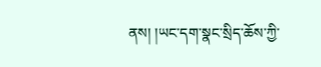ནས། །ཡང་དག་སྣང་སྲིད་ཆོས་ཀྱི་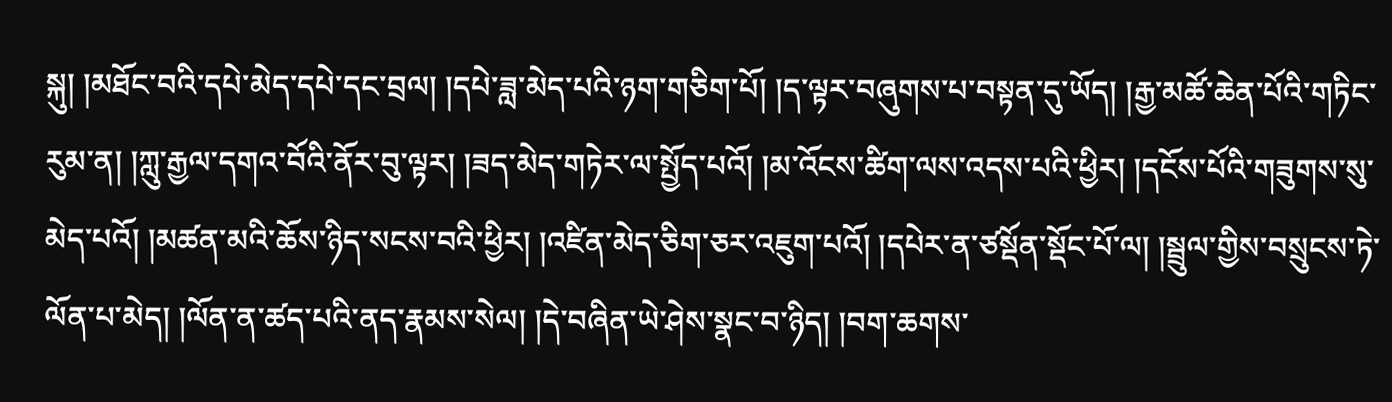སྐུ། །མཐོང་བའི་དཔེ་མེད་དཔེ་དང་བྲལ། །དཔེ་ཟླ་མེད་པའི་ཉག་གཅིག་པོ། །ད་ལྟར་བཞུགས་པ་བསྟན་དུ་ཡོད། །རྒྱ་མཚོ་ཆེན་པོའི་གཏིང་རུམ་ན། །ཀླུ་རྒྱལ་དགའ་བོའི་ནོར་བུ་ལྟར། །ཟད་མེད་གཏེར་ལ་སྤྱོད་པའོ། །མ་འོངས་ཚིག་ལས་འདས་པའི་ཕྱིར། །དངོས་པོའི་གཟུགས་སུ་མེད་པའོ། །མཚན་མའི་ཆོས་ཉིད་སངས་བའི་ཕྱིར། །འཛིན་མེད་ཅིག་ཅར་འཇུག་པའོ། །དཔེར་ན་ཙསྡོན་སྡོང་པོ་ལ། །སྦྲུལ་གྱིས་བསྲུངས་ཏེ་ལོན་པ་མེད། །ལོན་ན་ཚད་པའི་ནད་རྣམས་སེལ། །དེ་བཞིན་ཡེ་ཤེས་སྣང་བ་ཉིད། །བག་ཆགས་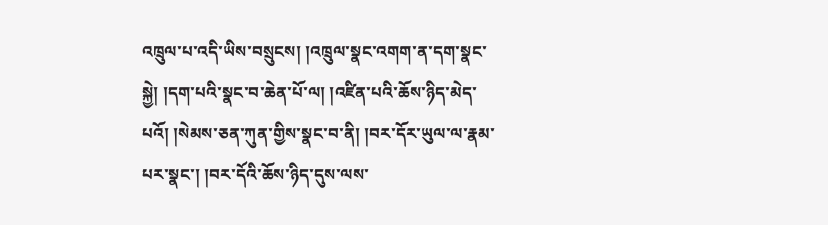འཁྲུལ་པ་འདི་ཡིས་བསྲུངས། །འཁྲུལ་སྣང་འགག་ན་དག་སྣང་སྐྱེ། །དག་པའི་སྣང་བ་ཆེན་པོ་ལ། །འཛིན་པའི་ཆོས་ཉིད་མེད་པའོ། །སེམས་ཅན་ཀུན་གྱིས་སྣང་བ་ནི། །བར་དོར་ཡུལ་ལ་རྣམ་པར་སྣང་། །བར་དོའི་ཆོས་ཉིད་དུས་ལས་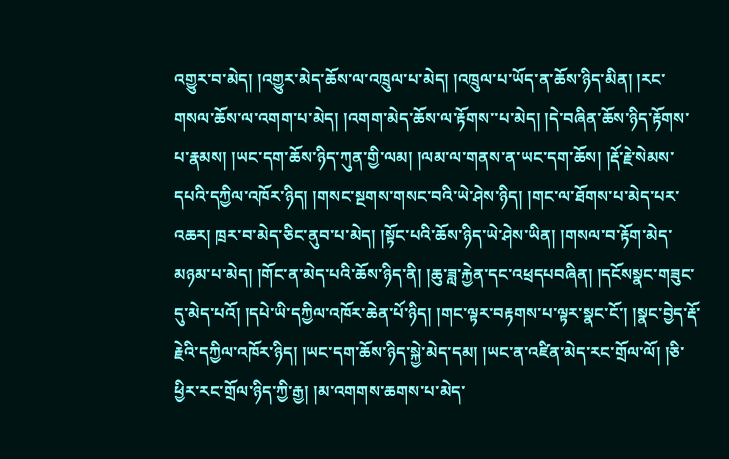འགྱུར་བ་མེད། །འགྱུར་མེད་ཆོས་ལ་འཁྲུལ་པ་མེད། །འཁྲུལ་པ་ཡོད་ན་ཆོས་ཉིད་མིན། །རང་གསལ་ཆོས་ལ་འགག་པ་མེད། །འགག་མེད་ཆོས་ལ་རྟོགས་་པ་མེད། །དེ་བཞིན་ཆོས་ཉིད་རྟོགས་པ་རྣམས། །ཡང་དག་ཆོས་ཉིད་ཀུན་གྱི་ལམ། །ལམ་ལ་གནས་ན་ཡང་དག་ཆོས། །རྡོ་རྗེ་སེམས་དཔའི་དཀྱིལ་འཁོར་ཉིད། །གསང་སྔགས་གསང་བའི་ཡེ་ཤེས་ཉིད། །གང་ལ་ཐོགས་པ་མེད་པར་འཆར། ཁྲར་བ་མེད་ཅིང་ནུབ་པ་མེད། །སྟོང་པའི་ཆོས་ཉིད་ཡེ་ཤེས་ཡིན། །གསལ་བ་རྟོག་མེད་མཉམ་པ་མེད། །གོང་ན་མེད་པའི་ཆོས་ཉིད་ནི། །ཆུ་ཟླ་རྐྱེན་དང་འཕྲདཔབཞིན། །དངོསསྣང་གཟུང་དུ་མེད་པའོ། །དཔེ་ཡི་དཀྱིལ་འཁོར་ཆེན་པོ་ཉིད། །གང་ལྟར་བརྟགས་པ་ལྟར་སྣང་ངོ་། །སྣང་བྱེད་རྡོ་རྗེའི་དཀྱིལ་འཁོར་ཉིད། །ཡང་དག་ཆོས་ཉིད་སྐྱེ་མེད་དམ། །ཡང་ན་འཛིན་མེད་རང་གྲོལ་ལོ། །ཅི་ཕྱིར་རང་གྲོལ་ཉིད་ཀྱི་རྒྱ། །མ་འགགས་ཆགས་པ་མེད་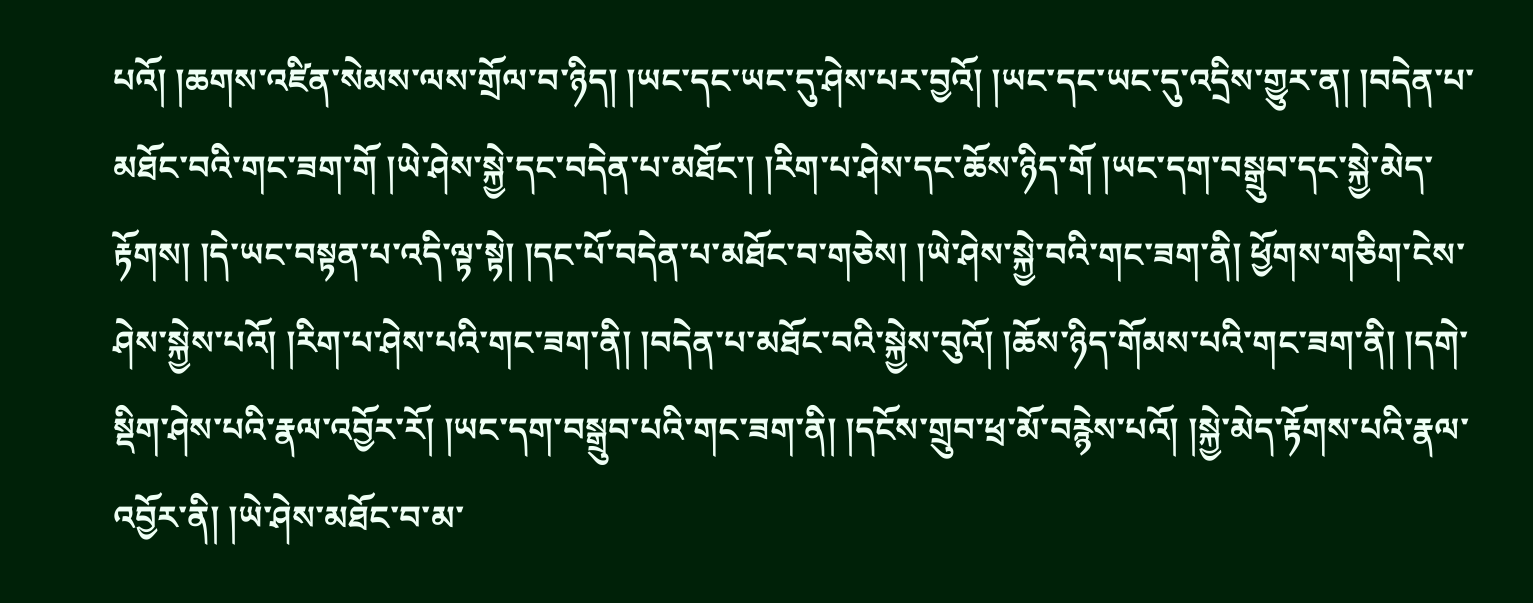པའོ། །ཆགས་འཛིན་སེམས་ལས་གྲོལ་བ་ཉིད། །ཡང་དང་ཡང་དུ་ཤེས་པར་བྱའོ། །ཡང་དང་ཡང་དུ་འདྲིས་གྱུར་ན། །བདེན་པ་མཐོང་བའི་གང་ཟག་གོ །ཡེ་ཤེས་སྐྱེ་དང་བདེན་པ་མཐོང་། །རིག་པ་ཤེས་དང་ཆོས་ཉིད་གོ །ཡང་དག་བསྒྲུབ་དང་སྐྱེ་མེད་རྟོགས། །དེ་ཡང་བསྟན་པ་འདི་ལྟ་སྟེ། །དང་པོ་བདེན་པ་མཐོང་བ་གཅེས། །ཡེ་ཤེས་སྐྱེ་བའི་གང་ཟག་ནི། ཕྱོགས་གཅིག་ངེས་ཤེས་སྐྱེས་པའོ། །རིག་པ་ཤེས་པའི་གང་ཟག་ནི། །བདེན་པ་མཐོང་བའི་སྐྱེས་བུའོ། །ཆོས་ཉིད་གོམས་པའི་གང་ཟག་ནི། །དགེ་སྡིག་ཤེས་པའི་རྣལ་འབྱོར་རོ། །ཡང་དག་བསྒྲུབ་པའི་གང་ཟག་ནི། །དངོས་གྲུབ་ཕྲ་མོ་བརྙེས་པའོ། །སྐྱེ་མེད་རྟོགས་པའི་རྣལ་འབྱོར་ནི། །ཡེ་ཤེས་མཐོང་བ་མ་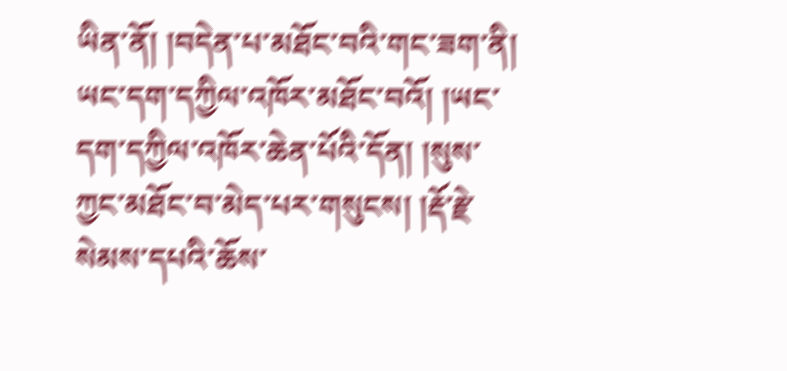ཡིན་ནོ། །བདེན་པ་མཐོང་བའི་གང་ཟག་ནི། ཡང་དག་དཀྱིལ་འཁོར་མཐོང་བའོ། །ཡང་དག་དཀྱིལ་འཁོར་ཆེན་པོའི་དོན། །སུས་ཀྱང་མཐོང་བ་མེད་པར་གསུངས། །རྡོ་རྗེ་སེམས་དཔའི་ཆོས་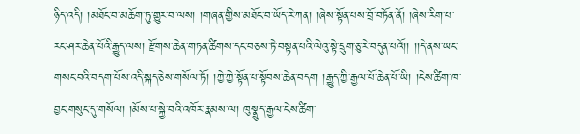ཉིད་འདི། །མཐོང་བ་མཆོག་ཏུ་གྱུར་བ་ལས། །གཞན་གྱིས་མཐོང་བ་ཡོད་རེ་ཀན། །ཞེས་སྟོན་པས་བྲོ་བཏོན་ནོ། །ཞེས་རིག་པ་རང་ཤར་ཆེན་པོའི་རྒྱུད་ལས། རྫོགས་ཆེན་གཏན་ཚིགས་དང་བཅས་ཏེ་བསྟན་པའི་ལེའུ་སྟེ་དྲུག་ཅུ་རེ་བདུན་པའོ།། །།དེ་ནས་ཡང་གསང་བའི་བདག་པོས་འདི་སྐད་ཅེས་གསོལ་ཏོ། །ཀྱེ་ཀྱེ་སྟོན་པ་སྟོབས་ཆེན་བདག །རྒྱུད་ཀྱི་རྒྱལ་པོ་ཆེན་པོ་ཡི། །ངེས་ཚིག་ཁ་བྱང་གསུང་དུ་གསོལ། །མོས་པ་སྐྱེ་བའི་འཁོར་རྣམས་ལ། ཁུསྣྲུད་རྒྱལ་ངེས་ཚིག་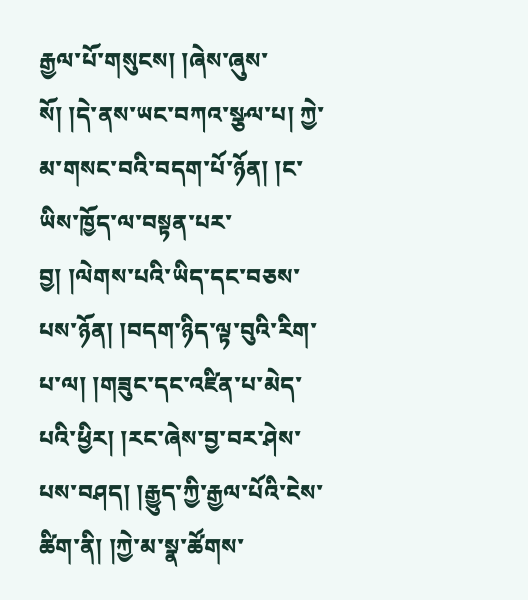རྒྱལ་པོ་གསུངས། །ཞེས་ཞུས་སོ། །དེ་ནས་ཡང་བཀའ་སྩལ་པ། ཀྱེ་མ་གསང་བའི་བདག་པོ་ཉོན། །ང་ཡིས་ཁྱོད་ལ་བསྟན་པར་བྱ། །ལེགས་པའི་ཡིད་དང་བཅས་པས་ཉོན། །བདག་ཉིད་ལྟ་བུའི་རིག་པ་ལ། །གཟུང་དང་འཛིན་པ་མེད་པའི་ཕྱིར། །རང་ཞེས་བྱ་བར་ཤེས་པས་བཤད། །རྒྱུད་ཀྱི་རྒྱལ་པོའི་ངེས་ཚིག་ནི། །ཀྱེ་མ་སྣ་ཚོགས་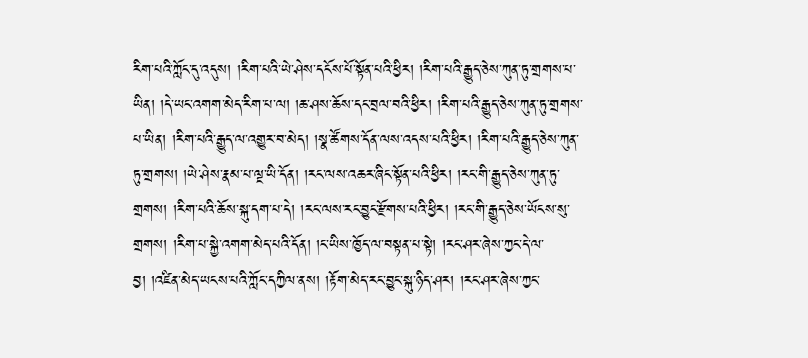རིག་པའི་ཀློང་དུ་འདུས། །རིག་པའི་ཡེ་ཤེས་དངོས་པོ་སྟོན་པའི་ཕྱིར། །རིག་པའི་རྒྱུད་ཅེས་ཀུན་ཏུ་གྲགས་པ་ཡིན། །དེ་ཡང་འགག་མེད་རིག་པ་ལ། །ཆ་ཤས་ཆོས་དང་བྲལ་བའི་ཕྱིར། །རིག་པའི་རྒྱུད་ཅེས་ཀུན་ཏུ་གྲགས་པ་ཡིན། །རིག་པའི་རྒྱུད་ལ་འགྱུར་བ་མེད། །སྣ་ཚོགས་དོན་ལས་འདས་པའི་ཕྱིར། །རིག་པའི་རྒྱུད་ཅེས་ཀུན་ཏུ་གྲགས། །ཡེ་ཤེས་རྣམ་པ་ལྔ་ཡི་དོན། །རང་ལས་འཆར་ཞིང་སྟོན་པའི་ཕྱིར། །རང་གི་རྒྱུད་ཅེས་ཀུན་ཏུ་གྲགས། །རིག་པའི་ཆོས་སྐུ་དག་པ་དེ། །རང་ལས་རང་བྱུང་རྫོགས་པའི་ཕྱིར། །རང་གི་རྒྱུད་ཅེས་ཡོངས་སུ་གྲགས། །རིག་པ་སྐྱེ་འགག་མེད་པའི་དོན། །ང་ཡིས་ཁྱོད་ལ་བསྟན་པ་སྟེ། །རང་ཤར་ཞེས་ཀྱང་དེ་ལ་བྱ། །འཛིན་མེད་ཡངས་པའི་ཀློང་དཀྱིལ་ནས། །རྟོག་མེད་རང་བྱུང་སྐུ་ཉིད་ཤར། །རང་ཤར་ཞེས་ཀྱང་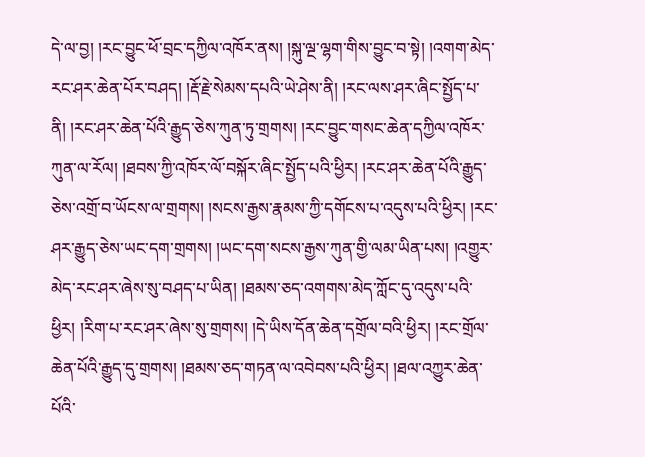དེ་ལ་བྱ། །རང་བྱུང་ཕོ་བྲང་དཀྱིལ་འཁོར་ནས། །སྐུ་ལྔ་ལྷག་གིས་བྱུང་བ་སྟེ། །འགག་མེད་རང་ཤར་ཆེན་པོར་བཤད། །རྡོ་རྗེ་སེམས་དཔའི་ཡེ་ཤེས་ནི། །རང་ལས་ཤར་ཞིང་སྤྱོད་པ་ནི། །རང་ཤར་ཆེན་པོའི་རྒྱུད་ཅེས་ཀུན་ཏུ་གྲགས། །རང་བྱུང་གསང་ཆེན་དཀྱིལ་འཁོར་ཀུན་ལ་རོལ། །ཐབས་ཀྱི་འཁོར་ལོ་བསྐོར་ཞིང་སྤྱོད་པའི་ཕྱིར། །རང་ཤར་ཆེན་པོའི་རྒྱུད་ཅེས་འགྲོ་བ་ཡོངས་ལ་གྲགས། །སངས་རྒྱས་རྣམས་ཀྱི་དགོངས་པ་འདུས་པའི་ཕྱིར། །རང་ཤར་རྒྱུད་ཅེས་ཡང་དག་གྲགས། །ཡང་དག་སངས་རྒྱས་ཀུན་གྱི་ལམ་ཡིན་པས། །འགྱུར་མེད་རང་ཤར་ཞེས་སུ་བཤད་པ་ཡིན། །ཐམས་ཅད་འགགས་མེད་ཀློང་དུ་འདུས་པའི་ཕྱིར། །རིག་པ་རང་ཤར་ཞེས་སུ་གྲགས། །དེ་ཡིས་དོན་ཆེན་དགྲོལ་བའི་ཕྱིར། །རང་གྲོལ་ཆེན་པོའི་རྒྱུད་དུ་གྲགས། །ཐམས་ཅད་གཏན་ལ་འབེབས་པའི་ཕྱིར། །ཐལ་འཀྱུར་ཆེན་པོའི་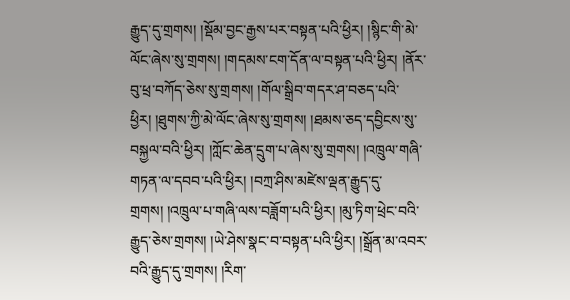རྒྱུད་དུ་གྲགས། །སྡོམ་བྱང་རྒྱས་པར་བསྟན་པའི་ཕྱིར། །སྙིང་གི་མེ་ལོང་ཞེས་སུ་གྲགས། །གདམས་ངག་དོན་ལ་བསྟན་པའི་ཕྱིར། །ནོར་བུ་ཕྲ་བཀོད་ཅེས་སུ་གྲགས། །གོལ་སྒྲིབ་གདར་ཤ་བཅད་པའི་ཕྱིར། །ཐུགས་ཀྱི་མེ་ལོང་ཞེས་སུ་གྲགས། །ཐམས་ཅད་དབྱིངས་སུ་བསྐྱལ་བའི་ཕྱིར། །ཀློང་ཆེན་དྲུག་པ་ཞེས་སུ་གྲགས། །འཁྲུལ་གཞི་གཏན་ལ་དབབ་པའི་ཕྱིར། །བཀྲ་ཤིས་མཛེས་ལྡན་རྒྱུད་དུ་གྲགས། །འཁྲུལ་པ་གཞི་ལས་བཟློག་པའི་ཕྱིར། །མུ་ཏིག་ཕྲེང་བའི་རྒྱུད་ཅེས་གྲགས། །ཡེ་ཤེས་སྣང་བ་བསྟན་པའི་ཕྱིར། །སྒྲོན་མ་འབར་བའི་རྒྱུད་དུ་གྲགས། །རིག་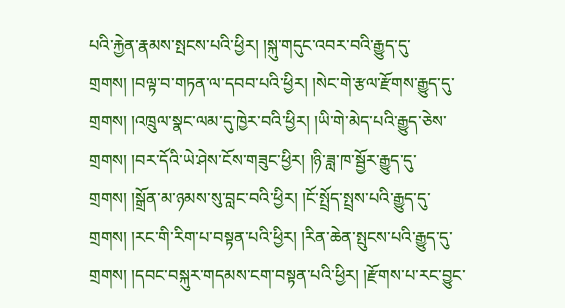པའི་རྐྱེན་རྣམས་སྤངས་པའི་ཕྱིར། །སྐུ་གདུང་འབར་བའི་རྒྱུད་དུ་གྲགས། །བལྟ་བ་གཏན་ལ་དབབ་པའི་ཕྱིར། །སེང་གེ་རྩལ་རྫོགས་རྒྱུད་དུ་གྲགས། །འཁྲུལ་སྣང་ལམ་དུ་ཁྱེར་བའི་ཕྱིར། །ཡི་གེ་མེད་པའི་རྒྱུད་ཅེས་གྲགས། །བར་དོའི་ཡེ་ཤེས་ངོས་གཟུང་ཕྱིར། །ཉི་ཟླ་ཁ་སྦྱོར་རྒྱུད་དུ་གྲགས། །སྒྲོན་མ་ཉམས་སུ་བླང་བའི་ཕྱིར། །ངོ་སྤྲོད་སྤྲས་པའི་རྒྱུད་དུ་གྲགས། །རང་གི་རིག་པ་བསྟན་པའི་ཕྱིར། །རིན་ཆེན་སྤུངས་པའི་རྒྱུད་དུ་གྲགས། །དབང་བསྐུར་གདམས་ངག་བསྟན་པའི་ཕྱིར། །རྫོགས་པ་རང་བྱུང་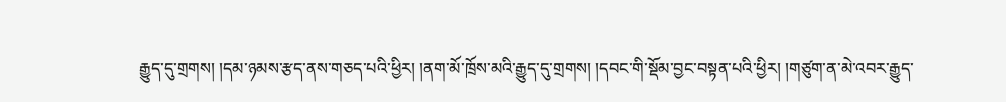རྒྱུད་དུ་གྲགས། །དམ་ཉམས་རྩད་ནས་གཅད་པའི་ཕྱིར། །ནག་མོ་ཁྲོས་མའི་རྒྱུད་དུ་གྲགས། །དབང་གི་སྡོམ་བྱང་བསྟན་པའི་ཕྱིར། །གཙུག་ན་མེ་འབར་རྒྱུད་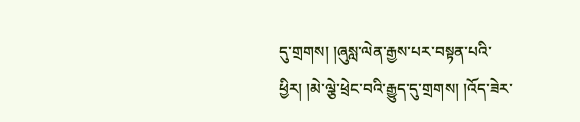དུ་གྲགས། །ཞུསླ་ལེན་རྒྱས་པར་བསྟན་པའི་ཕྱིར། །མེ་ལྕེ་ཕྲེང་བའི་རྒྱུད་དུ་གྲགས། །འོད་ཟེར་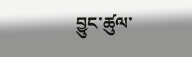བྱུང་ཚུལ་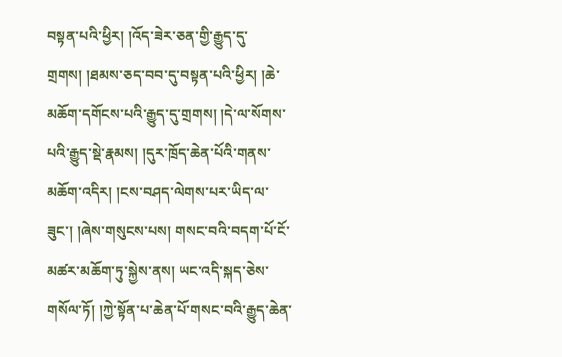བསྟན་པའི་ཕྱིར། །འོད་ཟེར་ཅན་གྱི་རྒྱུད་དུ་གྲགས། །ཐམས་ཅད་བབ་དུ་བསྟན་པའི་ཕྱིར། །ཆེ་མཆོག་དགོངས་པའི་རྒྱུད་དུ་གྲགས། །དེ་ལ་སོགས་པའི་རྒྱུད་སྡེ་རྣམས། །དུར་ཁྲོད་ཆེན་པོའི་གནས་མཆོག་འདིར། །ངས་བཤད་ལེགས་པར་ཡིད་ལ་ཟུང་། །ཞེས་གསུངས་པས། གསང་བའི་བདག་པོ་ངོ་མཚར་མཆོག་ཏུ་སྐྱེས་ནས། ཡང་འདི་སྐད་ཅེས་གསོལ་ཏོ། །ཀྱེ་སྟོན་པ་ཆེན་པོ་གསང་བའི་རྒྱུད་ཆེན་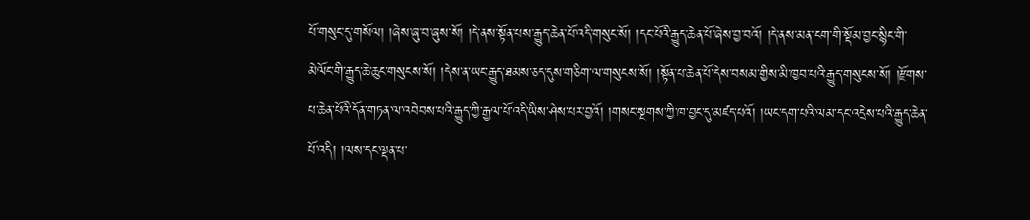པོ་གསུང་དུ་གསོལ། །ཞེས་ཞུ་བ་ཞུས་སོ། །དེ་ནས་སྟོན་པས་རྒྱུད་ཆེན་པོ་འདི་གསུང་སོ། །དང་པོའི་རྒྱུད་ཆེན་པོ་ཞེས་བྱ་བའོ། །དེ་ནས་མན་ངག་གི་སྡོམ་བྱང་སྙིང་གི་མེལོང་གི་རྒྱུད་ཆེ་ཆུང་གསུངས་སོ། །དེས་ན་ཡང་རྒྱུད་ཐམས་ཅད་དུས་གཅིག་ལ་གསུངས་སོ། །སྟོན་པ་ཆེན་པོ་དེས་བསམ་གྱིས་མི་ཁྱབ་པའི་རྒྱུད་གསུངས་སོ། །རྫོགས་པ་ཆེན་པོའི་དོན་གཏན་ལ་འབེབས་པའི་རྒྱུད་ཀྱི་རྒྱལ་པོ་འདི་ཡིས་ཤེས་པར་བྱའོ། །གསང་སྔགས་ཀྱི་ཁ་བྱང་དུ་མཛད་པའོ། །ཡང་དག་པའི་ལམ་དང་འདྲེས་པའི་རྒྱུད་ཆེན་པོ་འདི། །ལས་དང་ལྡན་པ་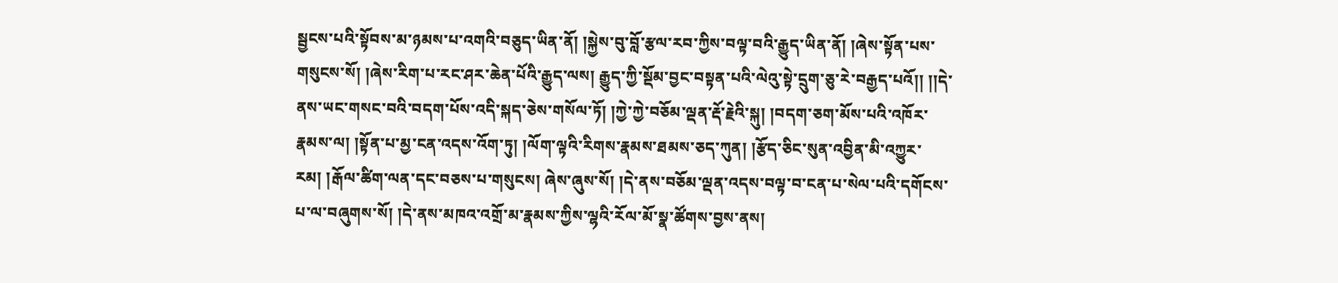སྦྱངས་པའི་སྟོབས་མ་ཉམས་པ་འགའི་བཅུད་ཡིན་ནོ། །སྐྱེས་བུ་བློ་རྩལ་རབ་ཀྱིས་བལྟ་བའི་རྒྱུད་ཡིན་ནོ། །ཞེས་སྟོན་པས་གསུངས་སོ། །ཞེས་རིག་པ་རང་ཤར་ཆེན་པོའི་རྒྱུད་ལས། རྒྱུད་ཀྱི་སྡོམ་བྱང་བསྟན་པའི་ལེའུ་སྟེ་དྲུག་ཅུ་རེ་བརྒྱད་པའོ།། །།དེ་ནས་ཡང་གསང་བའི་བདག་པོས་འདི་སྐད་ཅེས་གསོལ་ཏོ། །ཀྱེ་ཀྱེ་བཅོམ་ལྡན་རྡོ་རྗེའི་སྐུ། །བདག་ཅག་མོས་པའི་འཁོར་རྣམས་ལ། །སྟོན་པ་མྱ་ངན་འདས་འོག་ཏུ། །ལོག་ལྟའི་རིགས་རྣམས་ཐམས་ཅད་ཀུན། །རྩོད་ཅིང་སུན་འབྱིན་མི་འཀྱུར་རམ། །རྒོལ་ཚིག་ལན་དང་བཅས་པ་གསུངས། ཞེས་ཞུས་སོ། །དེ་ནས་བཅོམ་ལྡན་འདས་བལྟ་བ་ངན་པ་སེལ་པའི་དགོངས་པ་ལ་བཞུགས་སོ། །དེ་ནས་མཁའ་འགྲོ་མ་རྣམས་ཀྱིས་ལྷའི་རོལ་མོ་སྣ་ཚོགས་བྱས་ནས།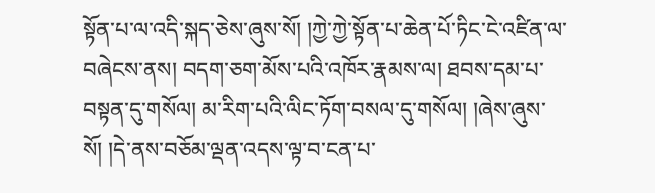སྟོན་པ་ལ་འདི་སྐད་ཅེས་ཞུས་སོ། །ཀྱེ་ཀྱེ་སྟོན་པ་ཆེན་པོ་ཏིང་ངེ་འཛིན་ལ་བཞེངས་ནས། བདག་ཅག་མོས་པའི་འཁོར་རྣམས་ལ། ཐབས་དམ་པ་བསྟན་དུ་གསོལ། མ་རིག་པའི་ལིང་ཏོག་བསལ་དུ་གསོལ། །ཞེས་ཞུས་སོ། །དེ་ནས་བཅོམ་ལྡན་འདས་ལྟ་བ་ངན་པ་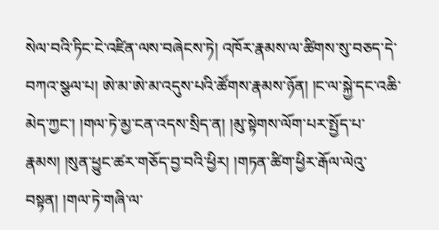སེལ་བའི་ཏིང་ངེ་འཛིན་ལས་བཞེངས་ཏེ། འཁོར་རྣམས་ལ་ཚིགས་སུ་བཅད་དེ་བཀའ་སྩལ་པ། ཨེ་མ་ཨེ་མ་འདུས་པའི་ཚོགས་རྣམས་ཉོན། །ང་ལ་སྐྱེ་དང་འཆི་མེད་ཀྱང་། །གལ་ཏེ་མྱ་ངན་འདས་སྲིད་ན། །མུ་སྟེགས་ལོག་པར་སྤྱོད་པ་རྣམས། །སུན་ཕྱུང་ཚར་གཅོད་བྱ་བའི་ཕྱིར། །གཏན་ཚིག་ཕྱིར་རྒོལ་ལེའུ་བསྟན། །གལ་ཏེ་གཞི་ལ་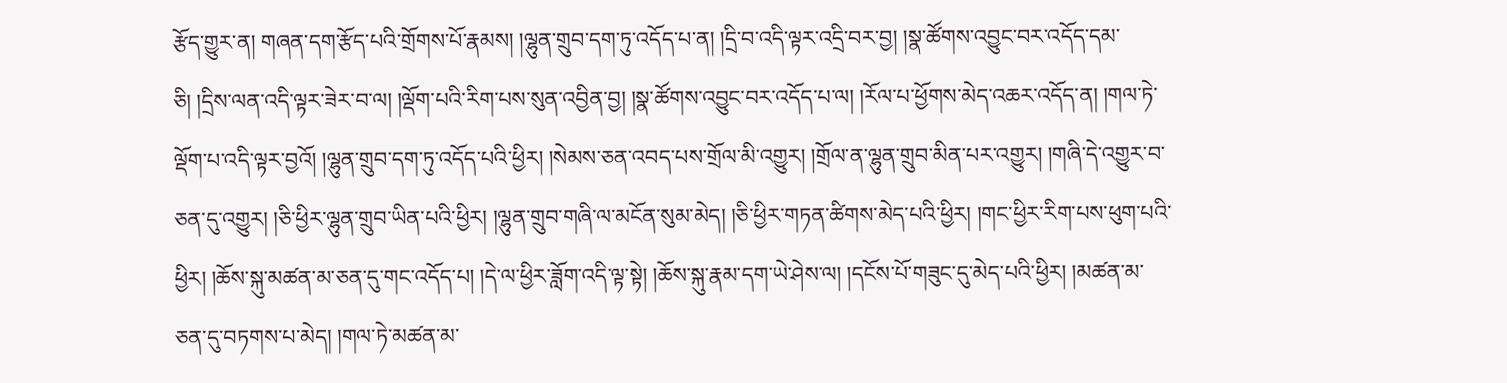རྩོད་གྱུར་ན། གཞན་དག་རྩོད་པའི་གྲོགས་པོ་རྣམས། །ལྷུན་གྲུབ་དག་ཏུ་འདོད་པ་ན། །དྲི་བ་འདི་ལྟར་འདྲི་བར་བྱ། །སྣ་ཚོགས་འབྱུང་བར་འདོད་དམ་ཅི། །དྲིས་ལན་འདི་ལྟར་ཟེར་བ་ལ། །ལྡོག་པའི་རིག་པས་སུན་འབྱིན་བྱ། །སྣ་ཚོགས་འབྱུང་བར་འདོད་པ་ལ། །རོལ་པ་ཕྱོགས་མེད་འཆར་འདོད་ན། །གལ་ཏེ་ལྡོག་པ་འདི་ལྟར་བྱའོ། །ལྷུན་གྲུབ་དག་ཏུ་འདོད་པའི་ཕྱིར། །སེམས་ཅན་འབད་པས་གྲོལ་མི་འགྱུར། །གྲོལ་ན་ལྷུན་གྲུབ་མིན་པར་འགྱུར། །གཞི་དེ་འགྱུར་བ་ཅན་དུ་འགྱུར། །ཅི་ཕྱིར་ལྷུན་གྲུབ་ཡིན་པའི་ཕྱིར། །ལྷུན་གྲུབ་གཞི་ལ་མངོན་སུམ་མེད། །ཅི་ཕྱིར་གཏན་ཚིགས་མེད་པའི་ཕྱིར། །གང་ཕྱིར་རིག་པས་ཕུག་པའི་ཕྱིར། །ཆོས་སྐུ་མཚན་མ་ཅན་དུ་གང་འདོད་པ། །དེ་ལ་ཕྱིར་ཟློག་འདི་ལྟ་སྟེ། །ཆོས་སྐུ་རྣམ་དག་ཡེ་ཤེས་ལ། །དངོས་པོ་གཟུང་དུ་མེད་པའི་ཕྱིར། །མཚན་མ་ཅན་དུ་བཏགས་པ་མེད། །གལ་ཏེ་མཚན་མ་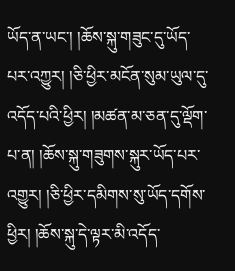ཡོད་ན་ཡང་། །ཆོས་སྐུ་གཟུང་དུ་ཡོད་པར་འཀྱུར། །ཅི་ཕྱིར་མངོན་སུམ་ཡུལ་དུ་འདོད་པའི་ཕྱིར། །མཚན་མ་ཅན་དུ་ལྡོག་པ་ན། །ཆོས་སྐུ་གཟུགས་སྐུར་ཡོད་པར་འགྱུར། །ཅི་ཕྱིར་དམིགས་སུ་ཡོད་དགོས་ཕྱིར། །ཆོས་སྐུ་དེ་ལྟར་མི་འདོད་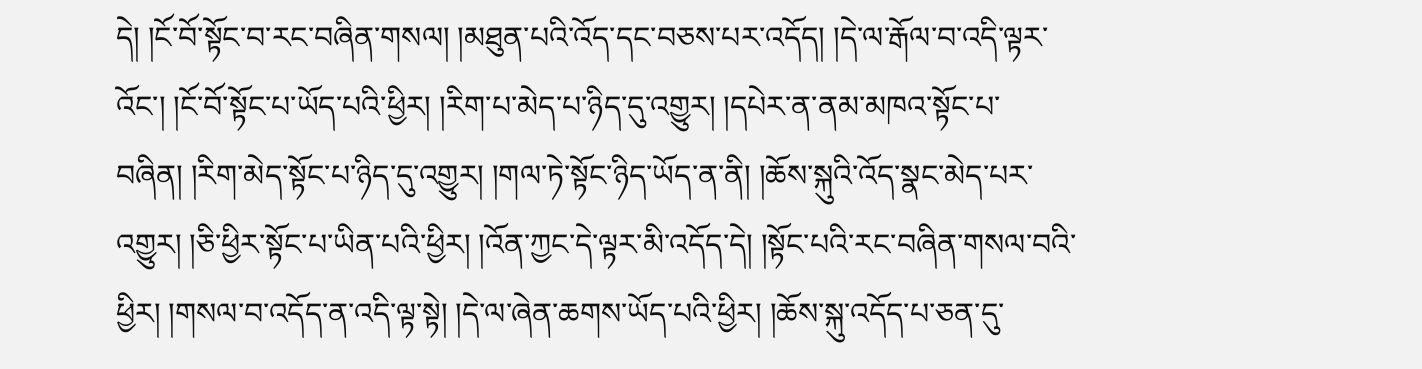དེ། །ངོ་བོ་སྟོང་བ་རང་བཞིན་གསལ། །མཐུན་པའི་འོད་དང་བཅས་པར་འདོད། །དེ་ལ་རྒོལ་བ་འདི་ལྟར་འོང་། །ངོ་བོ་སྟོང་པ་ཡོད་པའི་ཕྱིར། །རིག་པ་མེད་པ་ཉིད་དུ་འགྱུར། །དཔེར་ན་ནམ་མཁའ་སྟོང་པ་བཞིན། །རིག་མེད་སྟོང་པ་ཉིད་དུ་འགྱུར། །གལ་ཏེ་སྟོང་ཉིད་ཡོད་ན་ནི། །ཆོས་སྐུའི་འོད་སྣང་མེད་པར་འགྱུར། །ཅི་ཕྱིར་སྟོང་པ་ཡིན་པའི་ཕྱིར། །འོན་ཀྱང་དེ་ལྟར་མི་འདོད་དེ། །སྟོང་པའི་རང་བཞིན་གསལ་བའི་ཕྱིར། །གསལ་བ་འདོད་ན་འདི་ལྟ་སྟེ། །དེ་ལ་ཞེན་ཆགས་ཡོད་པའི་ཕྱིར། །ཆོས་སྐུ་འདོད་པ་ཅན་དུ་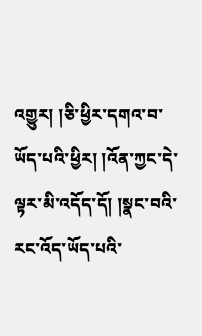འགྱུར། །ཅི་ཕྱིར་དགའ་བ་ཡོད་པའི་ཕྱིར། །འོན་ཀྱང་དེ་ལྟར་མི་འདོད་དོ། །སྣང་བའི་རང་འོད་ཡོད་པའི་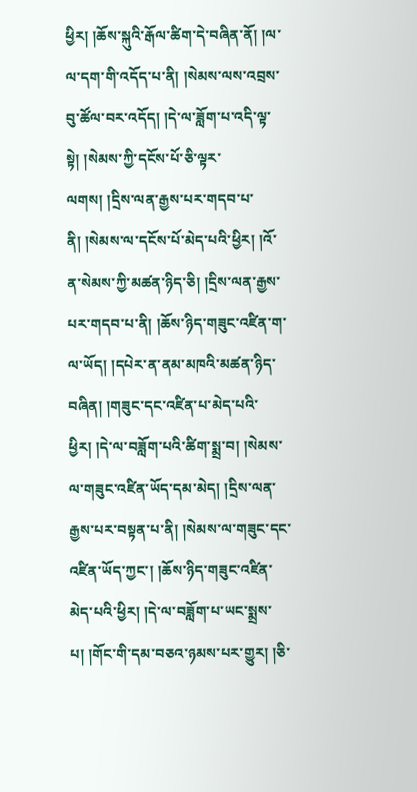ཕྱིར། །ཆོས་སྐུའི་རྒོལ་ཚིག་དེ་བཞིན་ནོ། །ལ་ལ་དག་གི་འདོད་པ་ནི། །སེམས་ལས་འབྲས་བུ་ཚོལ་བར་འདོད། །དེ་ལ་ཟློག་པ་འདི་ལྟ་སྟེ། །སེམས་ཀྱི་དངོས་པོ་ཅི་ལྟར་ལགས། །དྲིས་ལན་རྒྱས་པར་གདབ་པ་ནི། །སེམས་ལ་དངོས་པོ་མེད་པའི་ཕྱིར། །འོ་ན་སེམས་ཀྱི་མཚན་ཉིད་ཅི། །དྲིས་ལན་རྒྱས་པར་གདབ་པ་ནི། །ཆོས་ཉིད་གཟུང་འཛིན་ག་ལ་ཡོད། །དཔེར་ན་ནམ་མཁའི་མཚན་ཉིད་བཞིན། །གཟུང་དང་འཛིན་པ་མེད་པའི་ཕྱིར། །དེ་ལ་བཟློག་པའི་ཚིག་སྨྲ་བ། །སེམས་ལ་གཟུང་འཛིན་ཡོད་དམ་མེད། །དྲིས་ལན་རྒྱས་པར་བསྟན་པ་ནི། །སེམས་ལ་གཟུང་དང་འཛིན་ཡོད་ཀྱང་། །ཆོས་ཉིད་གཟུང་འཛིན་མེད་པའི་ཕྱིར། །དེ་ལ་བཟློག་པ་ཡང་སྨྲས་པ། །གོང་གི་དམ་བཅའ་ཉམས་པར་གྱུར། །ཅི་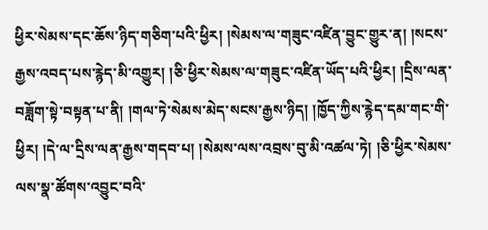ཕྱིར་སེམས་དང་ཆོས་ཉིད་གཅིག་པའི་ཕྱིར། །སེམས་ལ་གཟུང་འཛིན་བྱུང་གྱུར་ན། །སངས་རྒྱས་འབད་པས་རྙེད་མི་འགྱུར། །ཅི་ཕྱིར་སེམས་ལ་གཟུང་འཛིན་ཡོད་པའི་ཕྱིར། །དྲིས་ལན་བཟློག་སྟེ་བསྟན་པ་ནི། །གལ་ཏེ་སེམས་མེད་སངས་རྒྱས་ཉིད། །ཁྱོད་ཀྱིས་རྙེད་དམ་གང་གི་ཕྱིར། །དེ་ལ་དྲིས་ལན་རྒྱས་གདབ་པ། །སེམས་ལས་འབྲས་བུ་མི་འཚལ་ཏེ། །ཅི་ཕྱིར་སེམས་ལས་སྣ་ཚོགས་འབྱུང་བའི་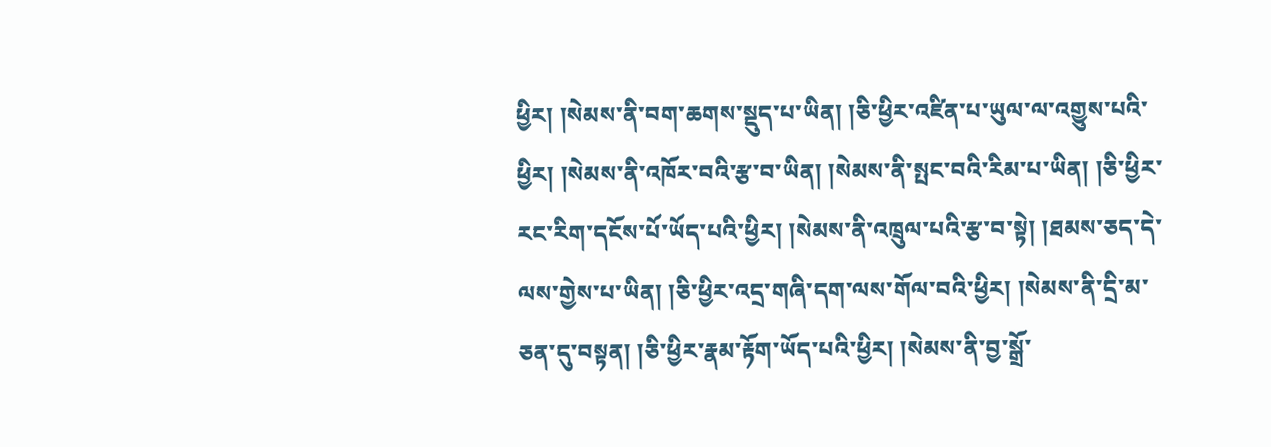ཕྱིར། །སེམས་ནི་བག་ཆགས་སྡུད་པ་ཡིན། །ཅི་ཕྱིར་འཛིན་པ་ཡུལ་ལ་འགྱུས་པའི་ཕྱིར། །སེམས་ནི་འཁོར་བའི་རྩ་བ་ཡིན། །སེམས་ནི་སྤང་བའི་རིམ་པ་ཡིན། །ཅི་ཕྱིར་རང་རིག་དངོས་པོ་ཡོད་པའི་ཕྱིར། །སེམས་ནི་འཁྲུལ་པའི་རྩ་བ་སྟེ། །ཐམས་ཅད་དེ་ལས་གྱེས་པ་ཡིན། །ཅི་ཕྱིར་འདྲ་གཞི་དག་ལས་གོལ་བའི་ཕྱིར། །སེམས་ནི་དྲི་མ་ཅན་དུ་བསྟན། །ཅི་ཕྱིར་རྣམ་རྟོག་ཡོད་པའི་ཕྱིར། །སེམས་ནི་བྱ་སྒྲོ་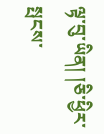ལྟ་བུ་ཡིན། །ཅི་ཕྱིར་སྤངས་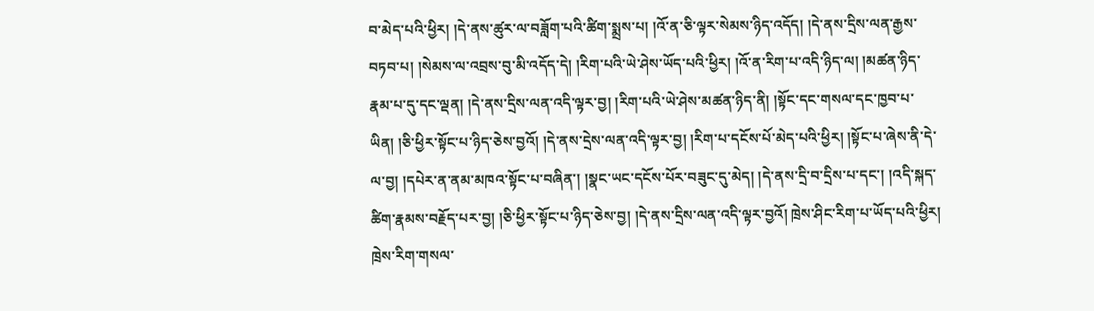བ་མེད་པའི་ཕྱིར། །དེ་ནས་ཚུར་ལ་བཟློག་པའི་ཚིག་སྨྲས་པ། །འོ་ན་ཅི་ལྟར་སེམས་ཉིད་འདོད། །དེ་ནས་དྲིས་ལན་རྒྱས་བཏབ་པ། །སེམས་ལ་འབྲས་བུ་མི་འདོད་དེ། །རིག་པའི་ཡེ་ཤེས་ཡོད་པའི་ཕྱིར། །འོ་ན་རིག་པ་འདི་ཉིད་ལ། །མཚན་ཉིད་རྣམ་པ་དུ་དང་ལྡན། །དེ་ནས་དྲིས་ལན་འདི་ལྟར་བྱ། །རིག་པའི་ཡེ་ཤེས་མཚན་ཉིད་ནི། །སྟོང་དང་གསལ་དང་ཁྱབ་པ་ཡིན། །ཅི་ཕྱིར་སྟོང་པ་ཉིད་ཅེས་བྱའོ། །དེ་ནས་དྲེས་ལན་འདི་ལྟར་བྱ། །རིག་པ་དངོས་པོ་མེད་པའི་ཕྱིར། །སྟོང་པ་ཞེས་ནི་དེ་ལ་བྱ། །དཔེར་ན་ནམ་མཁའ་སྟོང་པ་བཞིན་། །སྣང་ཡང་དངོས་པོར་བཟུང་དུ་མེད། །དེ་ནས་དྲི་བ་དྲིས་པ་དང་། །འདི་སྐད་ཚིག་རྣམས་བརྗོད་པར་བྱ། །ཅི་ཕྱིར་སྟོང་པ་ཉིད་ཅེས་བྱ། །དེ་ནས་དྲིས་ལན་འདི་ལྟར་བྱའོ། ཁྲེས་ཤིང་རིག་པ་ཡོད་པའི་ཕྱིར། ཁྲེས་རིག་གསལ་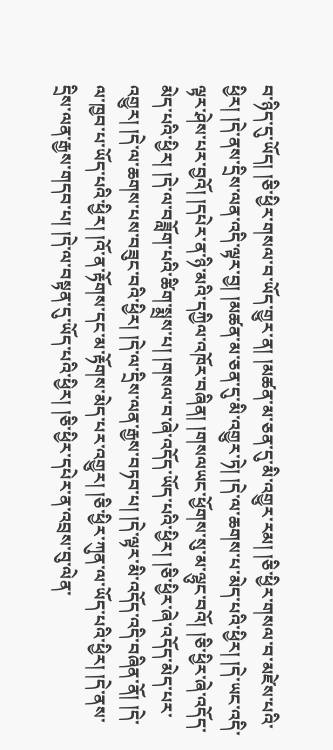བ་ཉིད་དུ་ཡོད། །ཅི་ཕྱིར་གསལ་བ་ཡོད་གྱུར་ན། །མཚན་མ་ཅན་དུ་མི་འགྱུར་རམ། །ཅི་ཕྱིར་གསལ་བ་མཛེས་པའི་ཕྱིར། །དེ་ནས་དྲིས་ལན་འདི་ལྟར་བྱ། །མཚན་མ་ཅན་དུ་མི་འགྱུར་ཏེ། །དེ་ལ་ཆགས་པ་མེད་པའི་ཕྱིར། །དེ་ཡང་འདི་ལྟར་ཤེས་པར་བྱའོ། །དཔེར་ན་ཉི་མའི་དཀྱིལ་འཁོར་བཞིན། །གསལཡང་ཕྱོགས་སུ་མ་ལྷུང་བའོ། །ཅི་ཕྱིར་ཞེ་འདོད་མེད་པའི་ཕྱིར། །དེ་ལ་བཟློག་པའི་ཚིག་སྨྲས་པ། །གསལ་བ་ཞེ་འདོད་ཡོད་པའི་ཕྱིར། །ཅི་ཕྱིར་ཞེ་འདོད་མེད་པར་འགྱུར། །དེ་ལ་ཆགས་པས་བཟུང་བའི་ཕྱིར། །དེ་ལ་དྲིས་ལན་རྒྱས་བཏབ་པ། །དེ་ལྟར་མི་འདོད་འདི་བཞིན་ནོ། །དེ་ལ་ཁྱབ་པ་ཡོད་པའི་ཕྱིར། །འོ་ན་རྟོགས་དང་མ་རྟོགས་མེད་པར་འགྱུར། །ཅི་ཕྱིར་ཀུན་ལ་ཡོད་པའི་ཕྱིར། །དེ་ནས་དྲིས་ལན་རྒྱས་གདབ་པ། །དེ་ལ་བསྟན་དུ་ཡོད་པའི་ཕྱིར། །ཅི་ཕྱིར་དཔེར་ན་འབྲས་བུ་ལེན་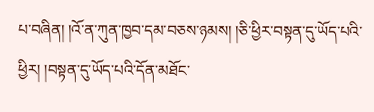པ་བཞིན། །འོ་ན་ཀུན་ཁྱབ་དམ་བཅས་ཉམས། །ཅི་ཕྱིར་བསྟན་དུ་ཡོད་པའི་ཕྱིར། །བསྟན་དུ་ཡོད་པའི་དོན་མཐོང་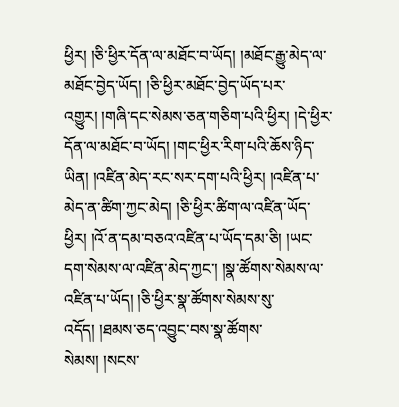ཕྱིར། །ཅི་ཕྱིར་དོན་ལ་མཐོང་བ་ཡོད། །མཐོང་རྒྱུ་མེད་ལ་མཐོང་བྱེད་ཡོད། །ཅི་ཕྱིར་མཐོང་བྱེད་ཡོད་པར་འགྱུར། །གཞི་དང་སེམས་ཅན་གཅིག་པའི་ཕྱིར། །དེ་ཕྱིར་དོན་ལ་མཐོང་བ་ཡོད། །གང་ཕྱིར་རིག་པའི་ཆོས་ཉིད་ཡིན། །འཛིན་མེད་རང་སར་དག་པའི་ཕྱིར། །འཛིན་པ་མེད་ན་ཚིག་ཀྱང་མེད། །ཅི་ཕྱིར་ཚིག་ལ་འཛིན་ཡོད་ཕྱིར། །འོ་ན་དམ་བཅའ་འཛིན་པ་ཡོད་དམ་ཅི། །ཡང་དག་སེམས་ལ་འཛིན་མེད་ཀྱང་། །སྣ་ཚོགས་སེམས་ལ་འཛིན་པ་ཡོད། །ཅི་ཕྱིར་སྣ་ཚོགས་སེམས་སུ་འདོད། །ཐམས་ཅད་འབྱུང་བས་སྣ་ཚོགས་སེམས། །སངས་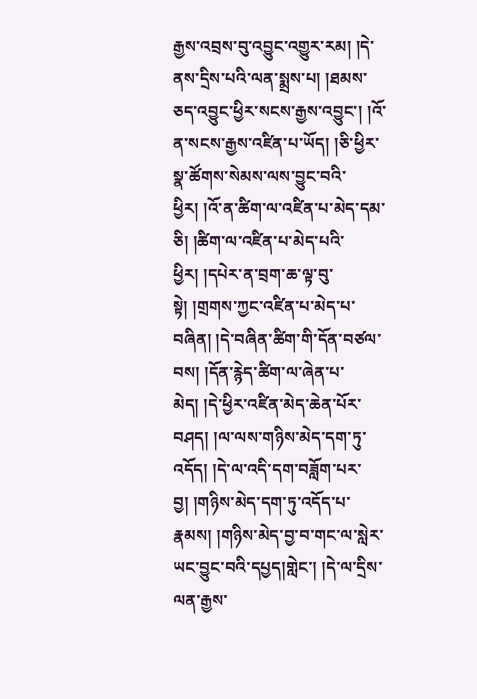རྒྱས་འབྲས་བུ་འབྱུང་འགྱུར་རམ། །དེ་ནས་དྲིས་པའི་ལན་སྨྲས་པ། །ཐམས་ཅད་འབྱུང་ཕྱིར་སངས་རྒྱས་འབྱུང་། །འོ་ན་སངས་རྒྱས་འཛིན་པ་ཡོད། །ཅི་ཕྱིར་སྣ་ཚོགས་སེམས་ལས་བྱུང་བའི་ཕྱིར། །འོ་ན་ཚིག་ལ་འཛིན་པ་མེད་དམ་ཅི། །ཚིག་ལ་འཛིན་པ་མེད་པའི་ཕྱིར། །དཔེར་ན་བྲག་ཆ་ལྟ་བུ་སྟེ། །གྲགས་ཀྱང་འཛིན་པ་མེད་པ་བཞིན། །དེ་བཞིན་ཚིག་གི་དོན་བཙལ་བས། །དོན་རྙེད་ཚིག་ལ་ཞེན་པ་མེད། །དེ་ཕྱིར་འཛིན་མེད་ཆེན་པོར་བཤད། །ལ་ལས་གཉིས་མེད་དག་ཏུ་འདོད། །དེ་ལ་འདི་དག་བཟློག་པར་བྱ། །གཉིས་མེད་དག་ཏུ་འདོད་པ་རྣམས། །གཉིས་མེད་བྱ་བ་གང་ལ་སླེར་ཡང་བྱུང་བའི་དཔྱད།གླེང་། །དེ་ལ་དྲིས་ལན་རྒྱས་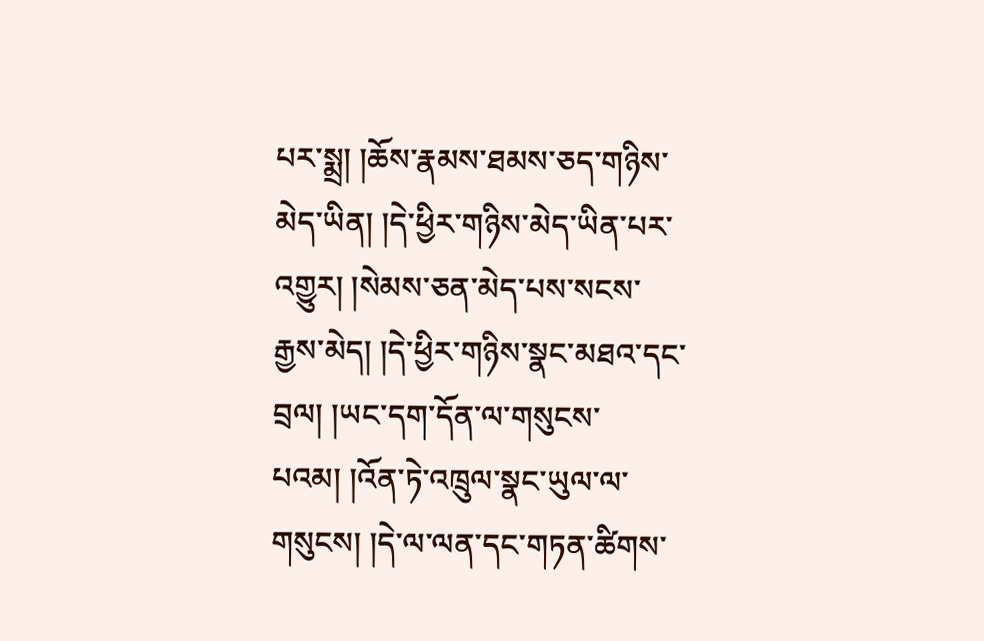པར་སྨྲ། །ཆོས་རྣམས་ཐམས་ཅད་གཉིས་མེད་ཡིན། །དེ་ཕྱིར་གཉིས་མེད་ཡིན་པར་འགྱུར། །སེམས་ཅན་མེད་པས་སངས་རྒྱས་མེད། །དེ་ཕྱིར་གཉིས་སྣང་མཐའ་དང་བྲལ། །ཡང་དག་དོན་ལ་གསུངས་པའམ། །འོན་ཏེ་འཁྲུལ་སྣང་ཡུལ་ལ་གསུངས། །དེ་ལ་ལན་དང་གཏན་ཚིགས་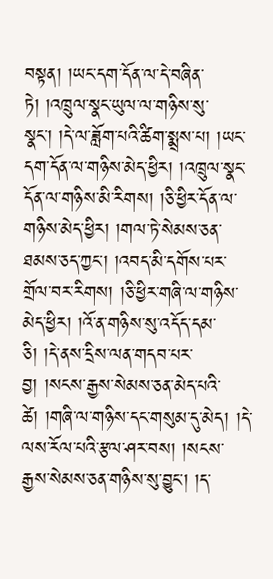བསྟན། །ཡང་དག་དོན་ལ་དེ་བཞིན་ཏེ། །འཁྲུལ་སྣང་ཡུལ་ལ་གཉིས་སུ་སྣང་། །དེ་ལ་ཟློག་པའི་ཚིག་སྨྲས་པ། །ཡང་དག་དོན་ལ་གཉིས་མེད་ཕྱིར། །འཁྲུལ་སྣང་དོན་ལ་གཉིས་མི་རིགས། །ཅི་ཕྱིར་དོན་ལ་གཉིས་མེད་ཕྱིར། །གལ་ཏེ་སེམས་ཅན་ཐམས་ཅད་ཀྱང་། །འབད་མི་དགོས་པར་གྲོལ་བར་རིགས། །ཅི་ཕྱིར་གཞི་ལ་གཉིས་མེད་ཕྱིར། །འོ་ན་གཉིས་སུ་འདོད་དམ་ཅི། །དེ་ནས་དྲིས་ལན་གདབ་པར་བྱ། །སངས་རྒྱས་སེམས་ཅན་མེད་པའི་ཚེ། །གཞི་ལ་གཉིས་དང་གསུམ་དུ་མེད། །དེ་ལས་རོལ་པའི་རྩལ་ཤར་བས། །སངས་རྒྱས་སེམས་ཅན་གཉིས་སུ་བྱུང་། །ད་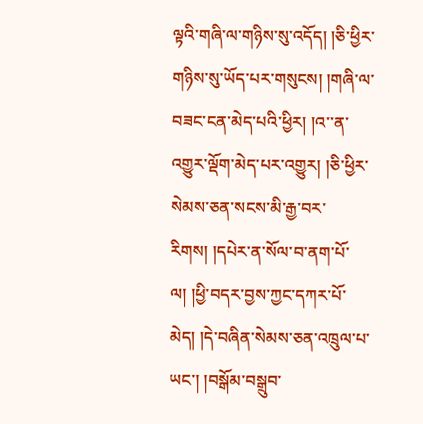ལྟའི་གཞི་ལ་གཉིས་སུ་འདོད། །ཅི་ཕྱིར་གཉིས་སུ་ཡོད་པར་གསུངས། །གཞི་ལ་བཟང་ངན་མེད་པའི་ཕྱིར། །འ་་ན་འགྱུར་ལྡོག་མེད་པར་འགྱུར། །ཅི་ཕྱིར་སེམས་ཅན་སངས་མི་རྒྱ་བར་རིགས། །དཔེར་ན་སོལ་བ་ནག་པོ་ལ། །ཕྱི་བདར་བྱས་ཀྱང་དཀར་པོ་མེད། །དེ་བཞིན་སེམས་ཅན་འཁྲུལ་པ་ཡང་། །བསྒོམ་བསྒྲུབ་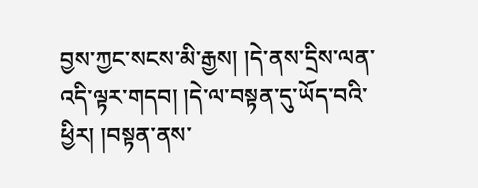བྱས་ཀྱང་སངས་མི་རྒྱས། །དེ་ནས་དྲིས་ལན་འདི་ལྟར་གདབ། །དེ་ལ་བསྟན་དུ་ཡོད་བའི་ཕྱིར། །བསྟན་ནས་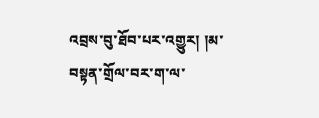འབྲས་བུ་ཐོབ་པར་འགྱུར། །མ་བསྟན་གྲོལ་བར་ག་ལ་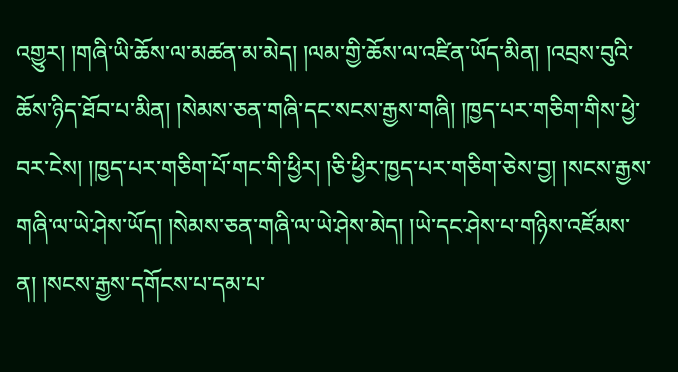འགྱུར། །གཞི་ཡི་ཆོས་ལ་མཚན་མ་མེད། །ལམ་གྱི་ཆོས་ལ་འཛིན་ཡོད་མིན། །འབྲས་བུའི་ཆོས་ཉིད་ཐོབ་པ་མིན། །སེམས་ཅན་གཞི་དང་སངས་རྒྱས་གཞི། །ཁྱད་པར་གཅིག་གིས་ཕྱེ་བར་ངེས། །ཁྱད་པར་གཅིག་པོ་གང་གི་ཕྱིར། །ཅི་ཕྱིར་ཁྱད་པར་གཅིག་ཅེས་བྱ། །སངས་རྒྱས་གཞི་ལ་ཡེ་ཤེས་ཡོད། །སེམས་ཅན་གཞི་ལ་ཡེ་ཤེས་མེད། །ཡེ་དང་ཤེས་པ་གཉིས་འཛོམས་ན། །སངས་རྒྱས་དགོངས་པ་དམ་པ་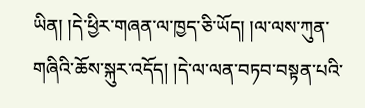ཡིན། །དེ་ཕྱིར་གཞན་ལ་ཁྱད་ཅི་ཡོད། །ལ་ལས་ཀུན་གཞིའི་ཆོས་སྐུར་འདོད། །དེ་ལ་ལན་བཏབ་བསྟན་པའི་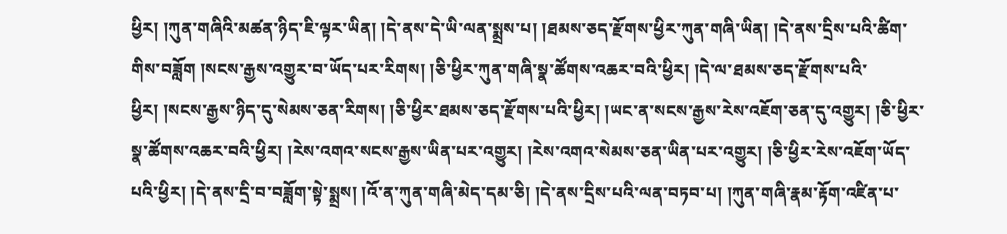ཕྱིར། །ཀུན་གཞིའི་མཚན་ཉིད་ཇི་ལྟར་ཡིན། །དེ་ནས་དེ་ཡི་ལན་སྨྲས་པ། །ཐམས་ཅད་རྫོགས་ཕྱིར་ཀུན་གཞི་ཡིན། །དེ་ནས་དྲིས་པའི་ཚིག་གིས་བཟློག །སངས་རྒྱས་འགྱུར་བ་ཡོད་པར་རིགས། །ཅི་ཕྱིར་ཀུན་གཞི་སྣ་ཚོགས་འཆར་བའི་ཕྱིར། །དེ་ལ་ཐམས་ཅད་རྫོགས་པའི་ཕྱིར། །སངས་རྒྱས་ཉིད་དུ་སེམས་ཅན་རིགས། །ཅི་ཕྱིར་ཐམས་ཅད་རྫོགས་པའི་ཕྱིར། །ཡང་ན་སངས་རྒྱས་རེས་འཇོག་ཅན་དུ་འགྱུར། །ཅི་ཕྱིར་སྣ་ཚོགས་འཆར་བའི་ཕྱིར། །རེས་འགའ་སངས་རྒྱས་ཡིན་པར་འགྱུར། །རེས་འགའ་སེམས་ཅན་ཡིན་པར་འགྱུར། །ཅི་ཕྱིར་རེས་འཇོག་ཡོད་པའི་ཕྱིར། །དེ་ནས་དྲི་བ་བཟློག་སྟེ་སྨྲས། །འོ་ན་ཀུན་གཞི་མེད་དམ་ཅི། །དེ་ནས་དྲིས་པའི་ལན་བཏབ་པ། །ཀུན་གཞི་རྣམ་རྟོག་འཛིན་པ་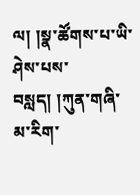ལ། །སྣ་ཚོགས་པ་ཡི་ཤེས་པས་བསླད། །ཀུན་གཞི་མ་རིག་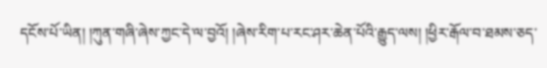དངོས་པོ་ཡིན། །ཀུན་གཞི་ཞེས་ཀྱང་དེ་ལ་བྱའོ། །ཞེས་རིག་པ་རང་ཤར་ཆེན་པོའི་རྒྱུད་ལས། །ཕྱིར་རྒོལ་བ་ཐམས་ཅད་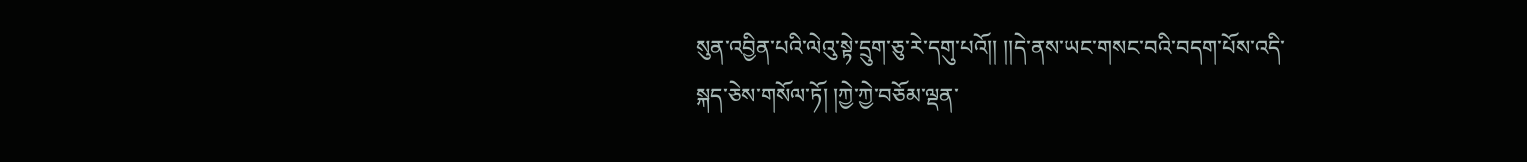སུན་འབྱིན་པའི་ལེའུ་སྟེ་དྲུག་ཅུ་རེ་དགུ་པའོ།། །།དེ་ནས་ཡང་གསང་བའི་བདག་པོས་འདི་སྐད་ཅེས་གསོལ་ཏོ། །ཀྱེ་ཀྱེ་བཅོམ་ལྡན་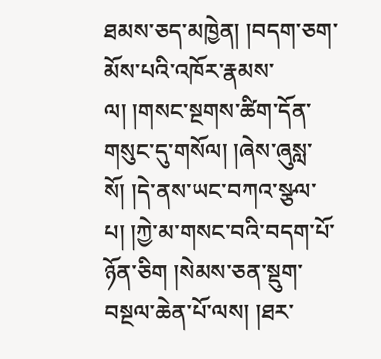ཐམས་ཅད་མཁྱེན། །བདག་ཅག་མོས་པའི་འཁོར་རྣམས་ལ། །གསང་སྔགས་ཚིག་དོན་གསུང་དུ་གསོལ། །ཞེས་ཞུསླ་སོ། །དེ་ནས་ཡང་བཀའ་སྩལ་པ། །ཀྱེ་མ་གསང་བའི་བདག་པོ་ཉོན་ཅིག །སེམས་ཅན་སྡུག་བསྔལ་ཆེན་པོ་ལས། །ཐར་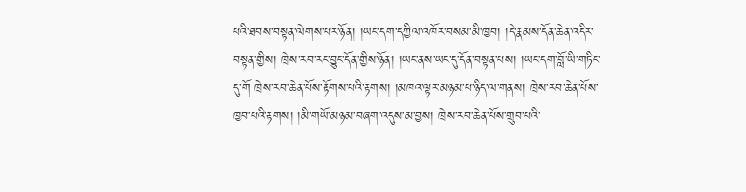པའི་ཐབས་བསྟན་ལེགས་པར་ཉོན། །ཡང་དག་དཀྱིལ་འཁོར་བསམ་མི་ཁྱབ། །དེ་རྣམས་དོན་ཆེན་འདིར་བསྟན་གྱིས། ཁྲེས་རབ་རང་བྱུང་དོན་གྱིས་ཉོན། །ཡང་ནས་ཡང་དུ་དོན་བསྟན་པས། །ཡང་དག་བློ་ཡི་གཏིང་དུ་གོ ཁྲེས་རབ་ཆེན་པོས་རྟོགས་པའི་རྟགས། །མཁའ་ལྟར་མཉམ་པ་ཉིད་ལ་གནས། ཁྲེས་རབ་ཆེན་པོས་ཁྱབ་པའི་རྟགས། །མི་གཡོ་མཉམ་བཞག་འདུས་མ་བྱས། ཁྲེས་རབ་ཆེན་པོས་གྲུབ་པའི་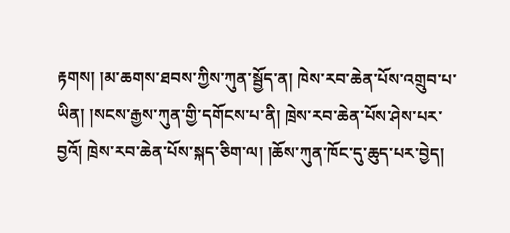རྟགས། །མ་ཆགས་ཐབས་ཀྱིས་ཀུན་སྦྱོད་ན། ཁེས་རབ་ཆེན་པོས་འགྲུབ་པ་ཡིན། །སངས་རྒྱས་ཀུན་གྱི་དགོངས་པ་ནི། ཁྲེས་རབ་ཆེན་པོས་ཤེས་པར་བྱའོ། ཁྲེས་རབ་ཆེན་པོས་སྐད་ཅིག་ལ། །ཆོས་ཀུན་ཁོང་དུ་ཆུད་པར་བྱེད།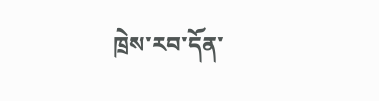ཁྲེས་རབ་དོན་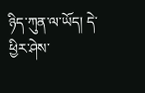ཉིད་ཀུན་ལ་ཡོད། དེ་ཕྱིར་ཤེས་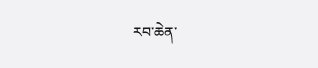རབ་ཆེན་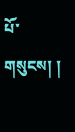པོ་གསུངས། །